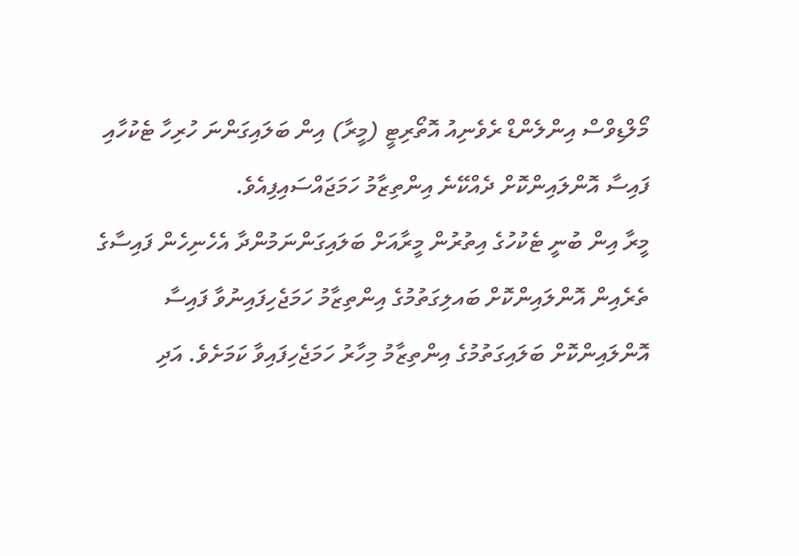މޯލްޑިވްސް އިންލެންޑް ރެވެނިއު އޮތޯރިޓީ (މީރާ) އިން ބަލައިގަންނަ ހުރިހާ ޓެކުހާއި ފައިސާ އޮންލައިންކޮށް ދެއްކޭނެ އިންތިޒާމު ހަމަޖައްސައިފިއެވެ.
މީރާ އިން ބުނީ ޓެކުހުގެ އިތުރުން މީރާއަށް ބަލައިގަންނަމުންދާ އެހެނިހެން ފައިސާގެ ތެރެއިން އޮންލައިންކޮށް ބައލިގަތުމުގެ އިންތިޒާމު ހަމަޖެހިފައިނުވާ ފައިސާ އޮންލައިންކޮށް ބަލައިގަތުމުގެ އިންތިޒާމު މިހާރު ހަމަޖެހިފައިވާ ކަމަށެވެ. އަދި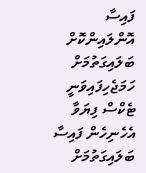ފައިސާ އޮންލައިންކޮށް ބަލައިގަތުމަށް ހަމަޖެހިފައިވަނީ ޓެކްސް ފިޔަވާ އެހެނިހެން ފައިސާ ބަލައިގަތުމަށް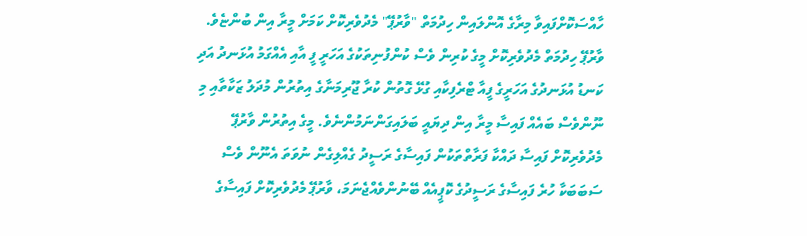ހާއްސަކޮށްފައިވާ މިރާގެ އޮންލައިން ހިދުމަތް "ވާރުޕޭ" މެދުވެރިކޮށް ކަމަށް މީރާ އިން ބުންޏެވެ.
ވާރުޕޭ ހިދުމަތް މެދުވެރިކޮށް މީގެ ކުރިން ވެސް ކުންފުނިތަކުގެ އަހަރީ ފީ އާއި އެއްގަމު އުޅަނދު އަދި ކަނޑު އުޅަނދުގެ އަހަރީގެ ފީއާ ޓްރެފިކާއި ގުޅޭ ގޮތުން ކުރާ ޖޫރިމަނާގެ އިތުރުން މުދަލު ޒަކާތާއި މި ނޫންވެސް ބައެއް ފައިސާ މީރާ އިން ދިޔައީ ބަލައިގަންނަމުންނެވެ. މީގެ އިތުރުން ވާރުޕޭ މެދުވެރިކޮށް ފައިސާ ދައްކާ ފަރާތްތަކުން ފައިސާގެ ރަސީދު ގެއްލިގެން ނުވަތަ އެނޫން ވެސް ސަބަބަކާ ހުރެ ފައިސާގެ ރަސީދުގެ ކޮޕީއެއް ބޭނުންވެއްޖެނަމަ، ވާރުޕޭ މެދުވެރިކޮށް ފައިސާގެ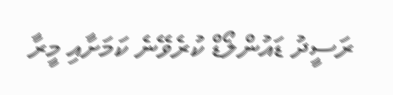ރަސީދު ޑައުންލޯޑް ކުރެވޭނެ ކަމަށާއި މީރާ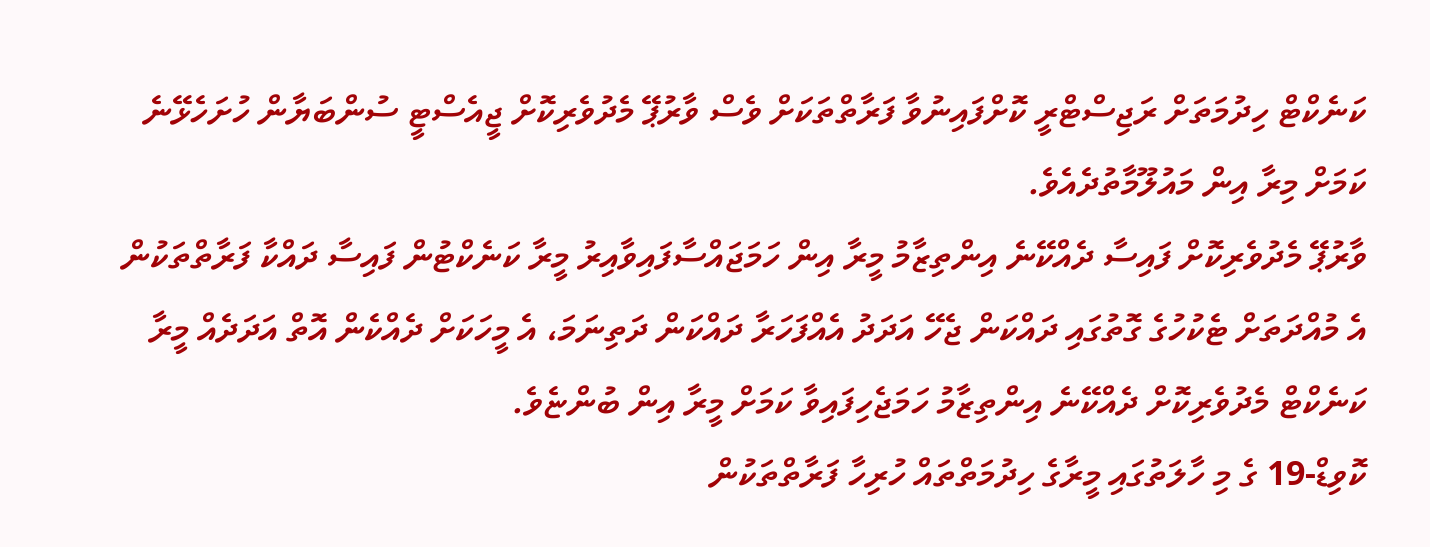ކަނެކްޓް ހިދުމަތަށް ރަޖިސްޓްރީ ކޮށްފައިނުވާ ފަރާތްތަކަށް ވެސް ވާރުޕޭ މެދުވެރިކޮށް ޖީއެސްޓީ ސުންބަޔާން ހުށަހެޅޭނެ ކަމަށް މިރާ އިން މައުލޫމާތުދެއެވެ.
ވާރުޕޭ މެދުވެރިކޮށް ފައިސާ ދެއްކޭނެ އިންތިޒާމު މީރާ އިން ހަމަޖައްސާފައިވާއިރު މީރާ ކަނެކްޓުން ފައިސާ ދައްކާ ފަރާތްތަކުން އެ މުއްދަތަށް ޓެކުހުގެ ގޮތުގައި ދައްކަން ޖެހޭ އަދަދު އެއްފަހަރާ ދައްކަން ދަތިނަމަ، އެ މީހަކަށް ދެއްކެން އޮތް އަދަދެއް މީރާ ކަނެކްޓް މެދުވެރިކޮށް ދެއްކޭނެ އިންތިޒާމު ހަމަޖެހިފައިވާ ކަމަށް މީރާ އިން ބުންޏެވެ.
ކޮވިޑް-19 ގެ މި ހާލަތުގައި މީރާގެ ހިދުމަތްތައް ހުރިހާ ފަރާތްތަކުން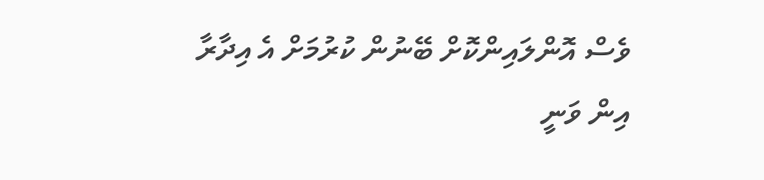ވެސް އޮންލައިންކޮށް ބޭނުން ކުރުމަށް އެ އިދާރާ އިން ވަނީ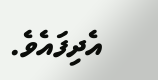އެދިފައެވެ.